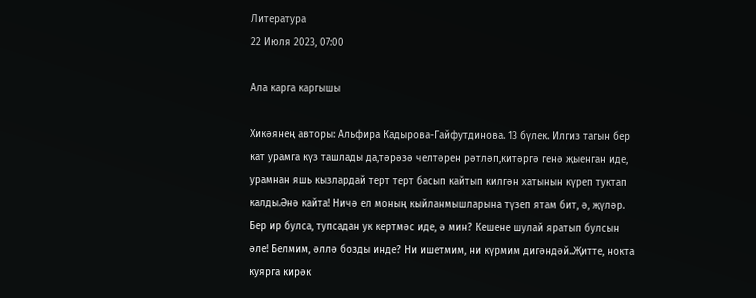Литература
22 Июля 2023, 07:00

Ала карга каргышы

Хикәянең авторы: Альфира Кадырова-Гайфутдинова. 13 бүлек. Илгиз тагын бер кат урамга күз ташлады да,тәрәзә челтәрен рәтләп,китәргә генә җыенган иде, урамнан яшь кызлардай терт терт басып кайтып килгән хатынын күреп туктап калды.Әнә кайта! Ничә ел моның кыйланмышларына түзеп ятам бит, ә, җүләр. Бер ир булса, тупсадан ук кертмәс иде, ә мин? Кешене шулай яратып булсын әле! Белмим, әллә бозды инде? Ни ишетмим, ни күрмим дигәндәй..Җитте, нокта куярга кирәк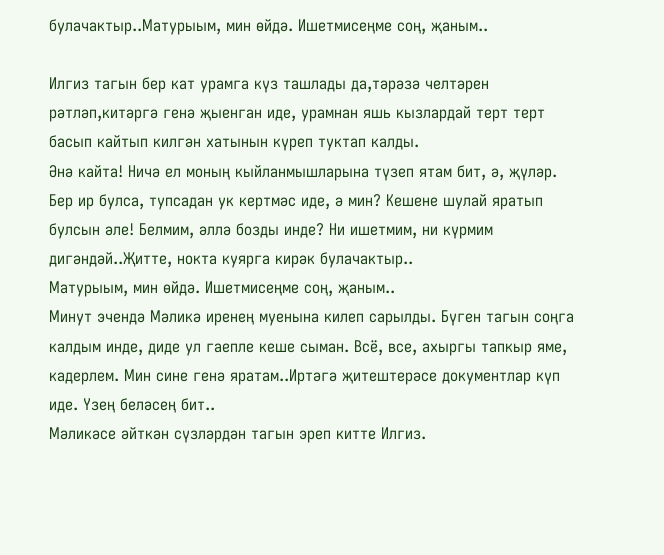булачактыр..Матурыым, мин өйдә. Ишетмисеңме соң, җаным..

Илгиз тагын бер кат урамга күз ташлады да,тәрәзә челтәрен рәтләп,китәргә генә җыенган иде, урамнан яшь кызлардай терт терт басып кайтып килгән хатынын күреп туктап калды.
Әнә кайта! Ничә ел моның кыйланмышларына түзеп ятам бит, ә, җүләр. Бер ир булса, тупсадан ук кертмәс иде, ә мин? Кешене шулай яратып булсын әле! Белмим, әллә бозды инде? Ни ишетмим, ни күрмим дигәндәй..Җитте, нокта куярга кирәк булачактыр..
Матурыым, мин өйдә. Ишетмисеңме соң, җаным..
Минут эчендә Мәликә иренең муенына килеп сарылды. Бүген тагын соңга калдым инде, диде ул гаепле кеше сыман. Всё, все, ахыргы тапкыр яме, кадерлем. Мин сине генә яратам..Иртәгә җитештерәсе документлар күп иде. Үзең беләсең бит..
Мәликәсе әйткән сүзләрдән тагын эреп китте Илгиз.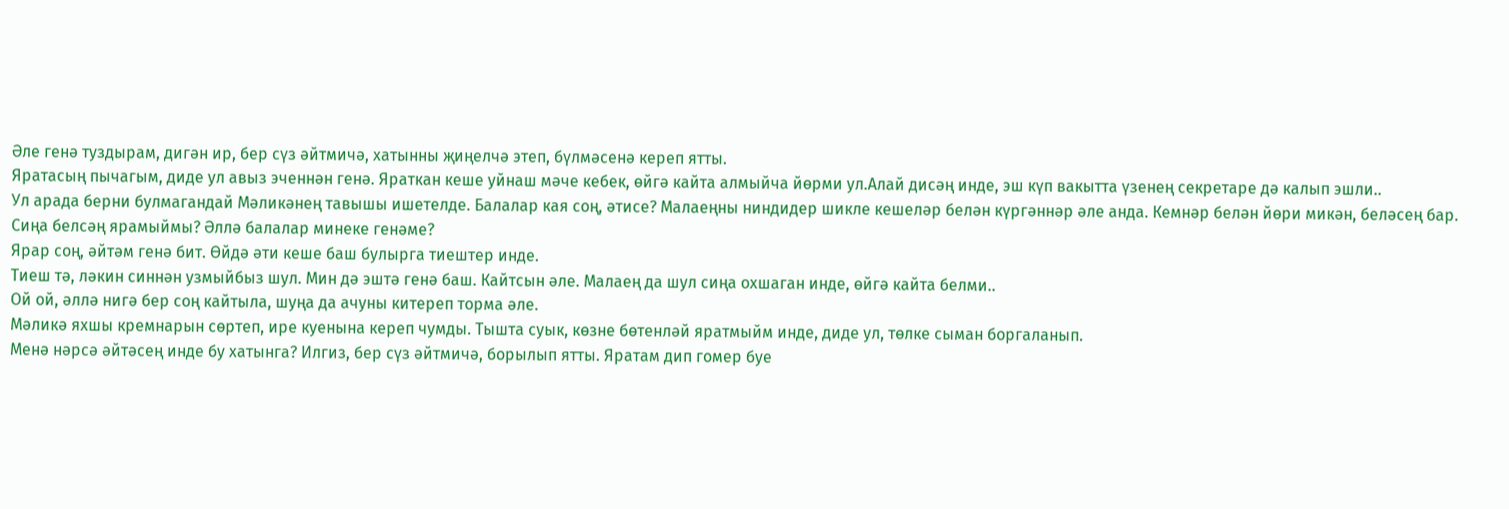Әле генә туздырам, дигән ир, бер сүз әйтмичә, хатынны җиңелчә этеп, бүлмәсенә кереп ятты.
Яратасың пычагым, диде ул авыз эченнән генә. Яраткан кеше уйнаш мәче кебек, өйгә кайта алмыйча йөрми ул.Алай дисәң инде, эш күп вакытта үзенең секретаре дә калып эшли..
Ул арада берни булмагандай Мәликәнең тавышы ишетелде. Балалар кая соң, әтисе? Малаеңны ниндидер шикле кешеләр белән күргәннәр әле анда. Кемнәр белән йөри микән, беләсең бар.
Сиңа белсәң ярамыймы? Әллә балалар минеке генәме?
Ярар соң, әйтәм генә бит. Өйдә әти кеше баш булырга тиештер инде.
Тиеш тә, ләкин синнән узмыйбыз шул. Мин дә эштә генә баш. Кайтсын әле. Малаең да шул сиңа охшаган инде, өйгә кайта белми..
Ой ой, әллә нигә бер соң кайтыла, шуңа да ачуны китереп торма әле.
Мәликә яхшы кремнарын сөртеп, ире куенына кереп чумды. Тышта суык, көзне бөтенләй яратмыйм инде, диде ул, төлке сыман боргаланып.
Менә нәрсә әйтәсең инде бу хатынга? Илгиз, бер сүз әйтмичә, борылып ятты. Яратам дип гомер буе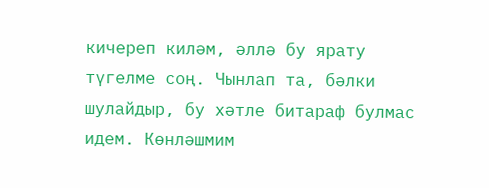кичереп киләм, әллә бу ярату түгелме соң. Чынлап та, бәлки шулайдыр, бу хәтле битараф булмас идем. Көнләшмим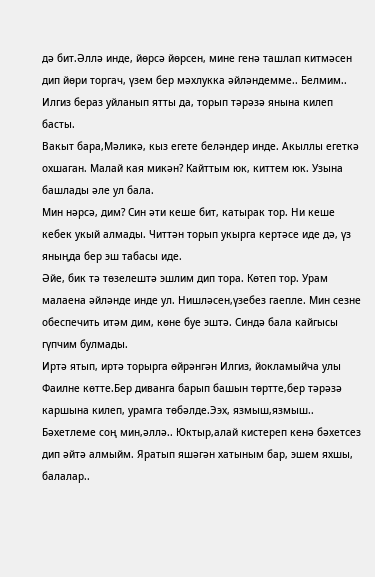дә бит.Әллә инде, йөрсә йөрсен, мине генә ташлап китмәсен дип йөри торгач, үзем бер мәхлукка әйләндемме.. Белмим..
Илгиз бераз уйланып ятты да, торып тәрәзә янына килеп басты.
Вакыт бара,Мәликә, кыз егете беләндер инде. Акыллы егеткә охшаган. Малай кая микән? Кайттым юк, киттем юк. Узына башлады әле ул бала.
Мин нәрсә, дим? Син әти кеше бит, катырак тор. Ни кеше кебек укый алмады. Читтән торып укырга кертәсе иде дә, үз яныңда бер эш табасы иде.
Әйе, бик тә төзелештә эшлим дип тора. Көтеп тор. Урам малаена әйләнде инде ул. Нишләсен,үзебез гаепле. Мин сезне обеспечить итәм дим, көне буе эштә. Синдә бала кайгысы гүпчим булмады.
Иртә ятып, иртә торырга өйрәнгән Илгиз, йокламыйча улы Фаилне көтте.Бер диванга барып башын төртте,бер тәрәзә каршына килеп, урамга төбәлде.Ээх, язмыш,язмыш.. Бәхетлеме соң мин,әллә.. Юктыр,алай кистереп кенә бәхетсез дип әйтә алмыйм. Яратып яшәгән хатыным бар, эшем яхшы, балалар..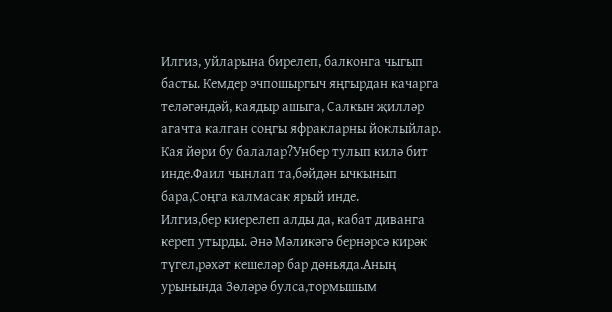Илгиз, уйларына бирелеп, балконга чыгып басты. Кемдер эчпошыргыч яңгырдан качарга теләгәндәй, каядыр ашыга, Салкын җилләр агачта калган соңгы яфракларны йоклыйлар.
Кая йөри бу балалар?Унбер тулып килә бит инде.Фаил чынлап та,бәйдән ычкынып бара,Соңга калмасак ярый инде.
Илгиз,бер киерелеп алды да, кабат диванга кереп утырды. Әнә Мәликәгә бернәрсә кирәк түгел,рәхәт кешеләр бар дөньяда.Аның урынында Зөләрә булса,тормышым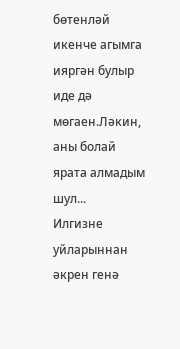бөтенләй икенче агымга ияргән булыр иде дә мөгаен.Ләкин, аны болай ярата алмадым шул...
Илгизне уйларыннан әкрен генә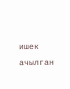ишек ачылган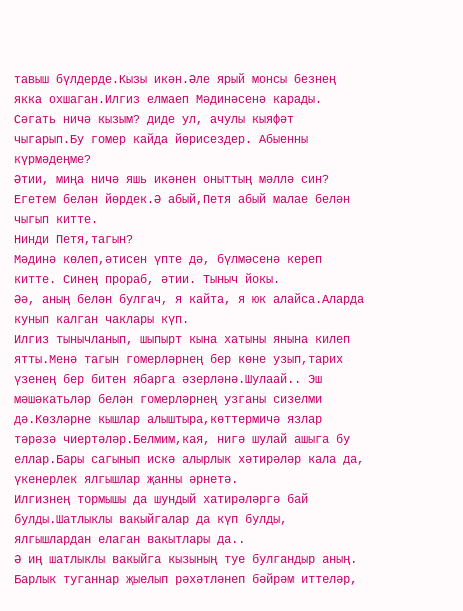тавыш бүлдерде.Кызы икән.Әле ярый монсы безнең якка охшаган.Илгиз елмаеп Мәдинәсенә карады.
Сәгать ничә кызым? диде ул, ачулы кыяфәт чыгарып.Бу гомер кайда йөрисездер. Абыенны күрмәдеңме?
Әтии, миңа ничә яшь икәнен оныттың мәллә син? Егетем белән йөрдек.Ә абый,Петя абый малае белән чыгып китте.
Нинди Петя,тагын?
Мәдинә көлеп,әтисен үпте дә, бүлмәсенә кереп китте. Синең прораб, әтии. Тыныч йокы.
Әә, аның белән булгач, я кайта, я юк алайса.Аларда кунып калган чаклары күп.
Илгиз тынычланып, шыпырт кына хатыны янына килеп ятты.Менә тагын гомерләрнең бер көне узып,тарих үзенең бер битен ябарга әзерләнә.Шулаай.. Эш мәшәкатьләр белән гомерләрнең узганы сизелми дә.Көзләрне кышлар алыштыра,көттермичә язлар тәрәзә чиертәләр.Белмим,кая, нигә шулай ашыга бу еллар.Бары сагынып искә алырлык хәтирәләр кала да, үкенерлек ялгышлар җанны әрнетә.
Илгизнең тормышы да шундый хатирәләргә бай булды.Шатлыклы вакыйгалар да күп булды, ялгышлардан елаган вакытлары да..
Ә иң шатлыклы вакыйга кызының туе булгандыр аның. Барлык туганнар җыелып рәхәтләнеп бәйрәм иттеләр,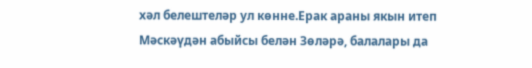хәл белештеләр ул көнне.Ерак араны якын итеп Мәскәүдән абыйсы белән Зөләрә, балалары да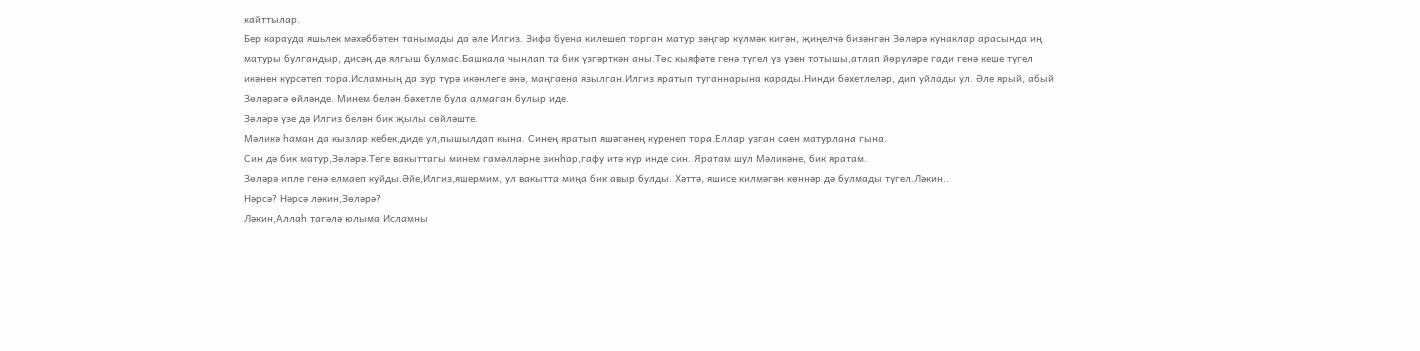кайттылар.
Бер карауда яшьлек мәхәббәтен танымады да әле Илгиз. Зифа буена килешеп торган матур зәңгәр күлмәк кигән, җиңелчә бизәнгән Зөләрә кунаклар арасында иң матуры булгандыр, дисәң дә ялгыш булмас.Башкала чынлап та бик үзгәрткән аны.Төс кыяфәте генә түгел үз үзен тотышы,атлап йөрүләре гади генә кеше түгел икәнен күрсәтеп тора.Исламның да зур түрә икәнлеге әнә, маңгаена язылган.Илгиз яратып туганнарына карады.Нинди бәхетлеләр, дип уйлады ул. Әле ярый, абый Зөләрәгә өйләнде. Минем белән бәхетле була алмаган булыр иде.
Зөләрә үзе дә Илгиз белән бик җылы сөйләште.
Мәликә һаман да кызлар кебек,диде ул,пышылдап кына. Синең яратып яшәгәнең күренеп тора.Еллар узган саен матурлана гына.
Син дә бик матур,Зөләрә.Теге вакыттагы минем гамәлләрне зинһар,гафу итә күр инде син. Яратам шул Мәликәне, бик яратам.
Зөләрә ипле генә елмаеп куйды.Әйе,Илгиз,яшермим, ул вакытта миңа бик авыр булды. Хәттә, яшисе килмәгән көннәр дә булмады түгел.Ләкин..
Нәрсә? Нәрсә ләкин,Зөләрә?
Ләкин,Аллаһ тагәлә юлыма Исламны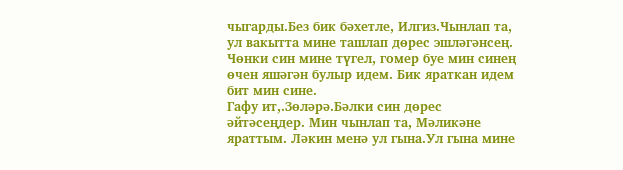чыгарды.Без бик бәхетле, Илгиз.Чынлап та, ул вакытта мине ташлап дөрес эшләгәнсең. Чөнки син мине түгел, гомер буе мин синең өчен яшәгән булыр идем. Бик яраткан идем бит мин сине.
Гафу ит,.Зөләрә.Бәлки син дөрес әйтәсеңдер. Мин чынлап та, Мәликәне яраттым. Ләкин менә ул гына.Ул гына мине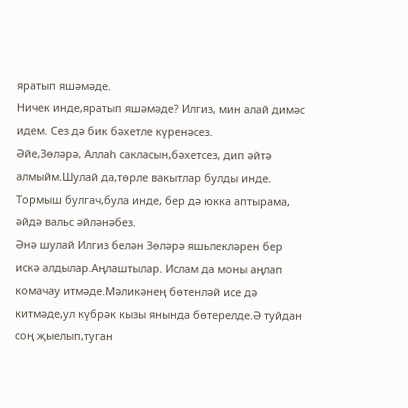яратып яшәмәде.
Ничек инде,яратып яшәмәде? Илгиз, мин алай димәс идем. Сез дә бик бәхетле күренәсез.
Әйе,Зөләрә, Аллаһ сакласын,бәхетсез, дип әйтә алмыйм.Шулай да,төрле вакытлар булды инде.
Тормыш булгач,була инде, бер дә юкка аптырама, әйдә вальс әйләнәбез.
Әнә шулай Илгиз белән Зөләрә яшьлекләрен бер искә алдылар.Аңлаштылар. Ислам да моны аңлап комачау итмәде.Мәликәнең бөтенләй исе дә китмәде,ул күбрәк кызы янында бөтерелде.Ә туйдан соң җыелып,туган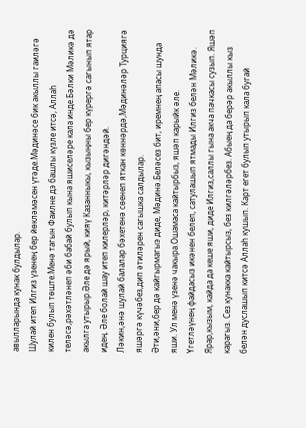авылларында кунак булдылар.
Шулай итеп Илгиз үзенең бер йөкләмәсен үтәде.Мәдинәсе бик акыллы гаиләгә килен булып төште.Менә тагын Фаилне дэ башлы күзле итсә, Аллаһ теләсә,рәхәтләнеп әби бабай булып кына яшиселәре кала инде.Бәлки Мәликә дә акылга утырыр.Әле дә ярый, кияү Казанныкы, кызыңны бер күрергә сагынып ятар идең. Әле болай шау итеп килерләр, китәрләр дигәндәй.
Ләкин,әнә шулай балалар бәхетенә сөенеп яткан көннәрдә,Мәдинәләр Турциягә яшәргә күчәбез,дип әтиләрен сагышка салдылар.
Әти,әни,бер дә кайгырмагыэ диде, Мәдинә.Беләсез бит, иремнең апасы шунда яши. Ул менә үзенә чакыра.Ошамаса кайтырбыз, яшәп карыйк әле.
Үгетләүнең файдасыз икәнен белеп, сатулашып ятмады Илгиз белән Мәликә.
Ярар,кызым, кайда да кеше яши, диде Илгиз,саллы гына акча пачкасы сузып. Яшәп карагыз. Сез кунакка кайтырсыз, без килгәләрбез. Абыең да берәр акыллы кыз белән дуслашып китсә Аллаһ кушып. Карт егет булып утырып кала бугай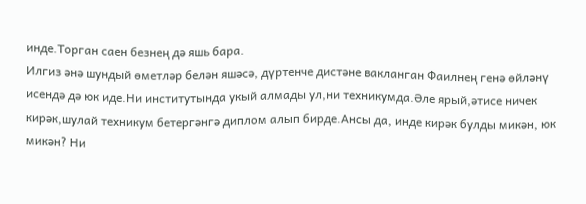инде.Торган саен безнең дә яшь бара.
Илгиз әнә шундый өметләр белән яшәсә, дүртенче дистәне вакланган Фаилнең генә өйләнү исендә дә юк иде.Ни институтында укый алмады ул,ни техникумда.Әле ярый,әтисе ничек кирәк,шулай техникум бетергәнгә диплом алып бирде.Ансы да, инде кирәк булды микән, юк микән? Ни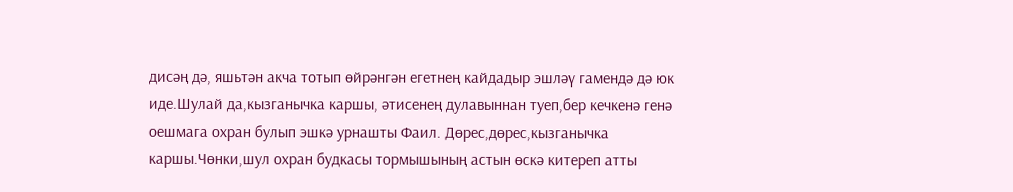дисәң дә, яшьтән акча тотып өйрәнгән егетнең кайдадыр эшләү гамендә дә юк иде.Шулай да,кызганычка каршы, әтисенең дулавыннан туеп,бер кечкенә генә оешмага охран булып эшкә урнашты Фаил. Дөрес,дөрес,кызганычка каршы.Чөнки,шул охран будкасы тормышының астын өскә китереп атты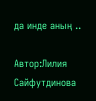да инде аның ..

Автор:Лилия Сайфутдинова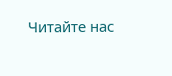Читайте нас